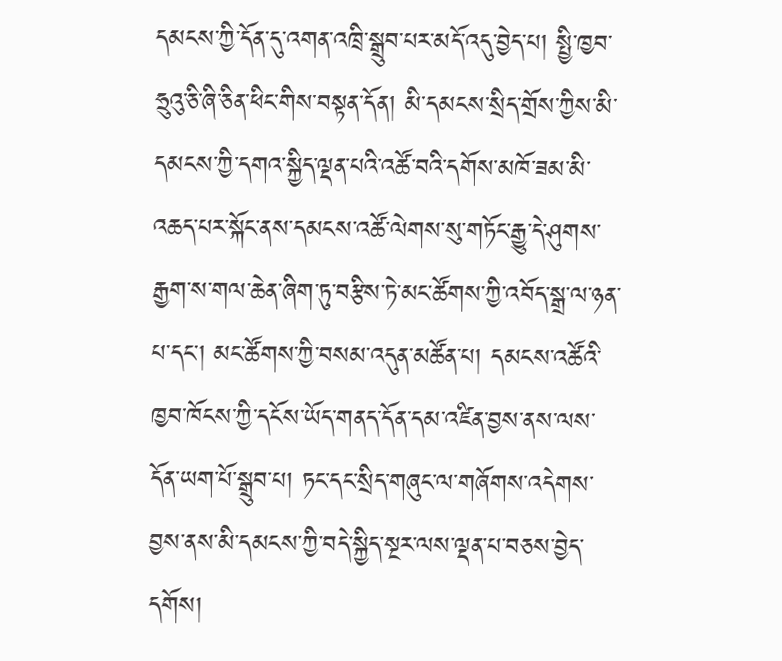དམངས་ཀྱི་དོན་དུ་འགན་འཁྲི་སྒྲུབ་པར་མདོ་འདུ་བྱེད་པ། སྤྱི་ཁྱབ་ཧྲུའུ་ཅི་ཞི་ཅིན་ཕིང་གིས་བསྟན་དོན། མི་དམངས་སྲིད་གྲོས་ཀྱིས་མི་དམངས་ཀྱི་དགའ་སྐྱིད་ལྡན་པའི་འཚོ་བའི་དགོས་མཁོ་ཟམ་མི་འཆད་པར་སྐོང་ནས་དམངས་འཚོ་ལེགས་སུ་གཏོང་རྒྱུ་དེ་ཤུགས་རྒྱག་ས་གལ་ཆེན་ཞིག་ཏུ་བརྩིས་ཏེ་མང་ཚོགས་ཀྱི་འབོད་སྒྲ་ལ་ཉན་པ་དང་། མང་ཚོགས་ཀྱི་བསམ་འདུན་མཚོན་པ། དམངས་འཚོའི་ཁྱབ་ཁོངས་ཀྱི་དངོས་ཡོད་གནད་དོན་དམ་འཛིན་བྱས་ནས་ལས་དོན་ཡག་པོ་སྒྲུབ་པ། ཏང་དང་སྲིད་གཞུང་ལ་གཞོགས་འདེགས་བྱས་ནས་མི་དམངས་ཀྱི་བདེ་སྐྱིད་སྔར་ལས་ལྡན་པ་བཅས་བྱེད་དགོས།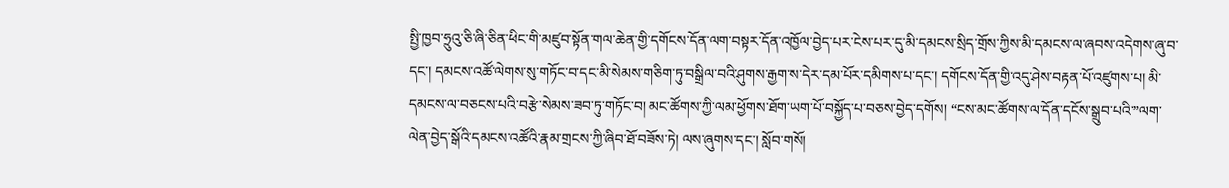སྤྱི་ཁྱབ་ཧྲུའུ་ཅི་ཞི་ཅིན་ཕིང་གི་མཛུབ་སྟོན་གལ་ཆེན་གྱི་དགོངས་དོན་ལག་བསྟར་དོན་འཁྱོལ་བྱེད་པར་ངེས་པར་དུ་མི་དམངས་སྲིད་གྲོས་ཀྱིས་མི་དམངས་ལ་ཞབས་འདེགས་ཞུ་བ་དང་། དམངས་འཚོ་ལེགས་སུ་གཏོང་བ་དང་མི་སེམས་གཅིག་ཏུ་བསྒྲིལ་བའི་ཤུགས་རྒྱག་ས་དེར་དམ་པོར་དམིགས་པ་དང་། དགོངས་དོན་གྱི་འདུ་ཤེས་བརྟན་པོ་འཛུགས་པ། མི་དམངས་ལ་བཅངས་པའི་བརྩེ་སེམས་ཟབ་ཏུ་གཏོང་བ། མང་ཚོགས་ཀྱི་ལམ་ཕྱོགས་ཐོག་ཡག་པོ་བསྐྱོད་པ་བཅས་བྱེད་དགོས། “ངས་མང་ཚོགས་ལ་དོན་དངོས་སྒྲུབ་པའི་”ལག་ལེན་བྱེད་སྒོའི་དམངས་འཚོའི་རྣམ་གྲངས་ཀྱི་ཞིབ་ཐོ་བཟོས་ཏེ། ལས་ཞུགས་དང་། སློབ་གསོ།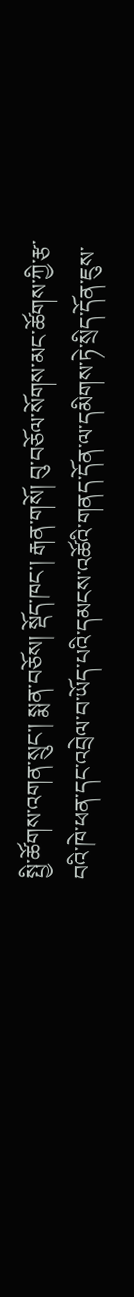སྤྱི་ཚོགས་འགན་སྲུང་། སྨན་བཅོས། སྡོད་ཁང་། རྒན་གསོ། བུ་བཅོལ་སོགས་མང་ཚོགས་ཀྱི་རྩ་བའི་ཁེ་ཕན་དང་འབྲེལ་བ་ཡོད་པའི་དམངས་འཚོའི་གནད་དོན་ལ་དམིགས་ཏེ་སྲིད་དོན་ཇུས་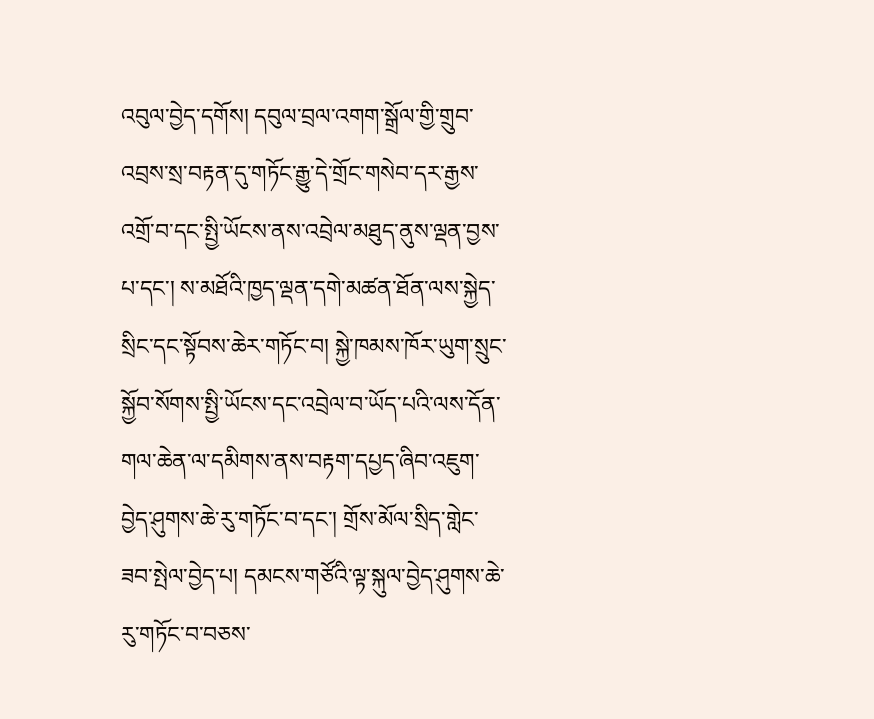འབུལ་བྱེད་དགོས། དབུལ་བྲལ་འགག་སྒྲོལ་གྱི་གྲུབ་འབྲས་སྲ་བརྟན་དུ་གཏོང་རྒྱུ་དེ་གྲོང་གསེབ་དར་རྒྱས་འགྲོ་བ་དང་སྤྱི་ཡོངས་ནས་འབྲེལ་མཐུད་ནུས་ལྡན་བྱས་པ་དང་། ས་མཐོའི་ཁྱད་ལྡན་དགེ་མཚན་ཐོན་ལས་སྐྱེད་སྲིང་དང་སྟོབས་ཆེར་གཏོང་བ། སྐྱེ་ཁམས་ཁོར་ཡུག་སྲུང་སྐྱོབ་སོགས་སྤྱི་ཡོངས་དང་འབྲེལ་བ་ཡོད་པའི་ལས་དོན་གལ་ཆེན་ལ་དམིགས་ནས་བརྟག་དཔྱད་ཞིབ་འཇུག་བྱེད་ཤུགས་ཆེ་རུ་གཏོང་བ་དང་། གྲོས་མོལ་སྲིད་གླེང་ཟབ་སྤེལ་བྱེད་པ། དམངས་གཙོའི་ལྟ་སྐུལ་བྱེད་ཤུགས་ཆེ་རུ་གཏོང་བ་བཅས་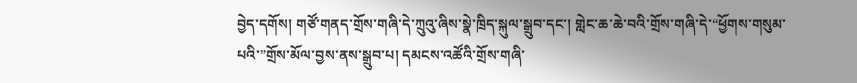བྱེད་དགོས། གཙོ་གནད་གྲོས་གཞི་དེ་ཀྲུའུ་ཞིས་སྣེ་ཁྲིད་སྐུལ་སྒྲུབ་དང་། གླེང་ཆ་ཆེ་བའི་གྲོས་གཞི་དེ་“ཕྱོགས་གསུམ་པའི་”གྲོས་མོལ་བྱས་ནས་སྒྲུབ་པ། དམངས་འཚོའི་གྲོས་གཞི་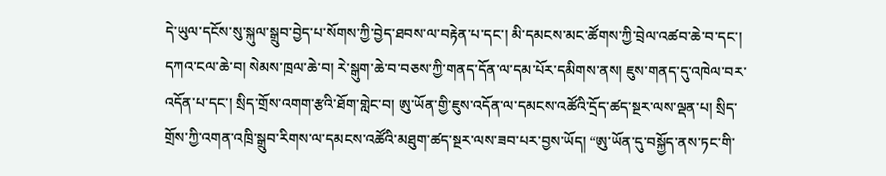དེ་ཡུལ་དངོས་སུ་སྐུལ་སྒྲུབ་བྱེད་པ་སོགས་ཀྱི་བྱེད་ཐབས་ལ་བརྟེན་པ་དང་། མི་དམངས་མང་ཚོགས་ཀྱི་བྲེལ་འཚབ་ཆེ་བ་དང་། དཀའ་ངལ་ཆེ་བ། སེམས་ཁྲལ་ཆེ་བ། རེ་སྒུག་ཆེ་བ་བཅས་ཀྱི་གནད་དོན་ལ་དམ་པོར་དམིགས་ནས། ཇུས་གནད་དུ་འཁེལ་བར་འདོན་པ་དང་། སྲིད་གྲོས་འགག་རྩའི་ཐོག་གླེང་བ། ཨུ་ཡོན་གྱི་ཇུས་འདོན་ལ་དམངས་འཚོའི་དྲོད་ཚད་སྔར་ལས་ལྡན་པ། སྲིད་གྲོས་ཀྱི་འགན་འཁྲི་སྒྲུབ་རིགས་ལ་དམངས་འཚོའི་མཐུག་ཚད་སྔར་ལས་ཟབ་པར་བྱས་ཡོད། “ཨུ་ཡོན་དུ་བསྐྱོད་ནས་ཏང་གི་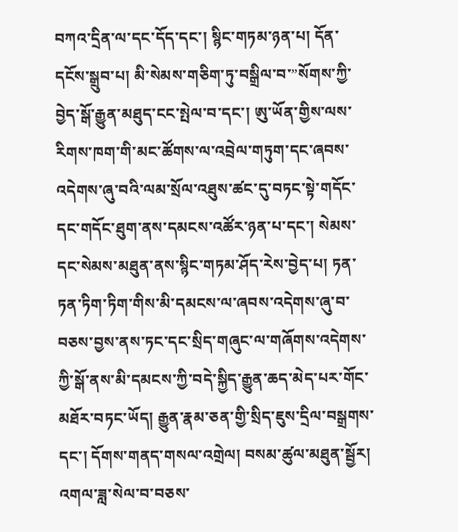བཀའ་དྲིན་ལ་དང་དོད་དང་། སྙིང་གཏམ་ཉན་པ། དོན་དངོས་སྒྲུབ་པ། མི་སེམས་གཅིག་ཏུ་བསྒྲིལ་བ་”སོགས་ཀྱི་བྱེད་སྒོ་རྒྱུན་མཐུད་ངང་སྤེལ་བ་དང་། ཨུ་ཡོན་གྱིས་ལས་རིགས་ཁག་གི་མང་ཚོགས་ལ་འབྲེལ་གཏུག་དང་ཞབས་འདེགས་ཞུ་བའི་ལམ་སྲོལ་འཐུས་ཚང་དུ་བཏང་སྟེ་གདོང་དང་གདོང་ཐུག་ནས་དམངས་འཚོར་ཉན་པ་དང་། སེམས་དང་སེམས་མཐུན་ནས་སྙིང་གཏམ་ཤོད་རེས་བྱེད་པ། ཏན་ཏན་ཏིག་ཏིག་གིས་མི་དམངས་ལ་ཞབས་འདེགས་ཞུ་བ་བཅས་བྱས་ནས་ཏང་དང་སྲིད་གཞུང་ལ་གཞོགས་འདེགས་ཀྱི་སྒོ་ནས་མི་དམངས་ཀྱི་བདེ་སྐྱིད་རྒྱུན་ཆད་མེད་པར་གོང་མཐོར་བཏང་ཡོད། རྒྱུན་རྣམ་ཅན་གྱི་སྲིད་ཇུས་དྲིལ་བསྒྲགས་དང་། དོགས་གནད་གསལ་འགྲེལ། བསམ་ཚུལ་མཐུན་སྦྱོར། འགལ་ཟླ་སེལ་བ་བཅས་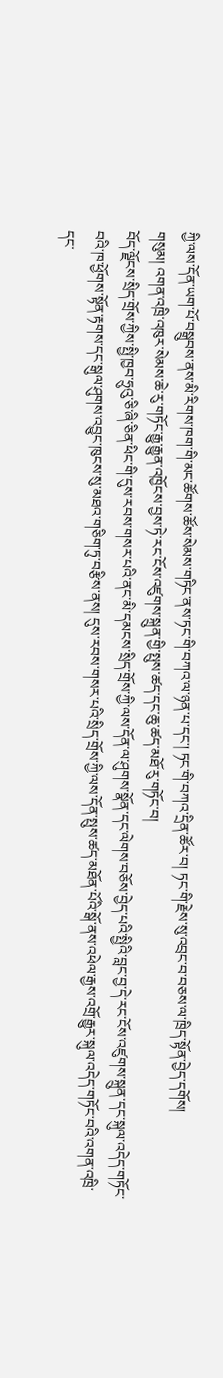ཀྱི་ལས་དོན་ཡག་པོ་བསྒྲུབས་ནས་མི་རིགས་ཁག་གི་མང་ཚོགས་ཚོས་སེམས་གཏིང་ནས་ཏང་གི་བཀའ་ལ་ཉན་པ་དང་། ཏང་གི་བཀའ་དྲིན་ཚོར་བ། ཏང་གི་རྗེས་སུ་འབྲང་བ་བཅས་ལ་ཁྲིད་སྟོན་བྱེད་དགོས།
གསུམ། འགན་འཁྲི་འཁུར་སེམས་ཆེ་རུ་གཏོང་རྒྱུ་རྒྱུན་འཁྱོངས་བྱས་ཏེ་རང་ངོས་འཛུགས་སྐྲུན་གྱི་སྤུས་ཚད་དང་ཆུ་ཚད་མཐོ་རུ་གཏོང་བ།
བོད་ལྗོངས་སྲིད་གྲོས་ཀྱིས་སྤྱི་ཁྱབ་ཧྲུའུ་ཅི་ཞི་ཅིན་ཕིང་གི་དུས་རབས་གསར་པའི་ནང་མི་དམངས་སྲིད་གྲོས་ཀྱི་ལས་དོན་ལ་ཤུགས་སྣོན་དང་ལེགས་བཅོས་བྱེད་པའི་སྤྱིའི་བླང་བྱ་དེ་རང་ངོས་འཛུགས་སྐྲུན་དང་སྐུལ་འདེད་གཏོང་བའི་ཁ་ཕྱོགས་སྟོན་རྟགས་དང་སྒུལ་ཤུགས་འབྱུང་ཁུངས་སུ་མཐའ་གཅིག་ཏུ་བརྩིས་ནས། དུས་རབས་གསར་པའི་སྲིད་གྲོས་ཀྱི་ལས་དོན་སྤུས་ཚད་མཐོན་པོའི་སྒོ་ནས་འཕེལ་རྒྱས་འགྲོ་རྒྱུར་སྐུལ་འདེད་གཏོང་བའི་འགན་འཁྲི་དང་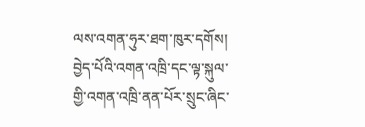ལས་འགན་ཧུར་ཐག་ཁུར་དགོས།
བྱེད་པོའི་འགན་འཁྲི་དང་ལྟ་སྐུལ་གྱི་འགན་འཁྲི་ནན་པོར་སྲུང་ཞིང་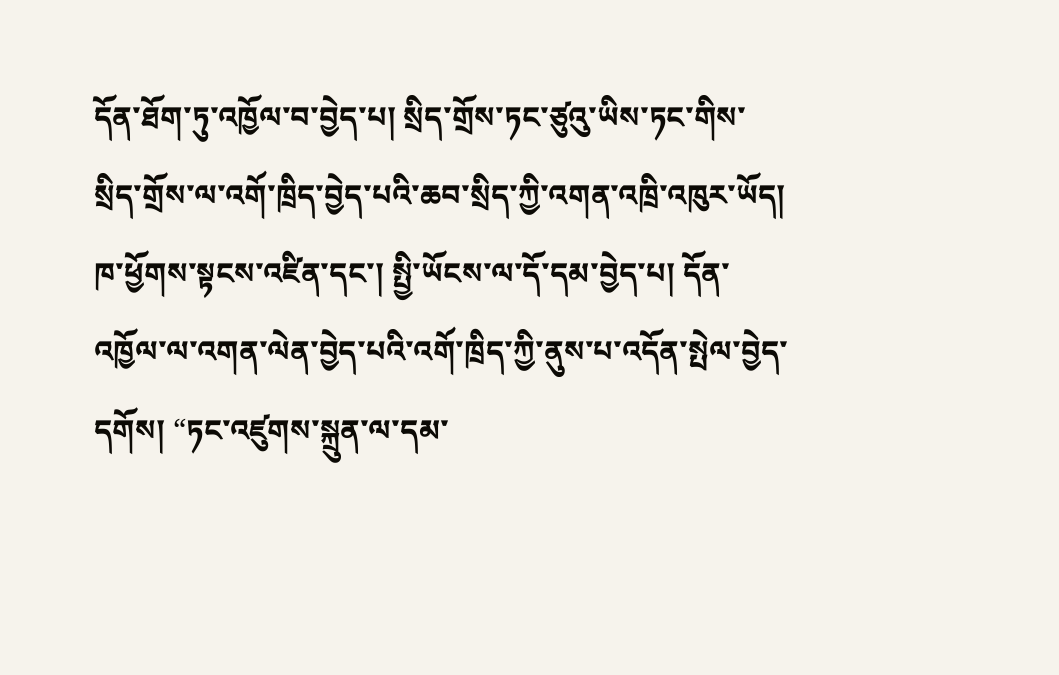དོན་ཐོག་ཏུ་འཁྱོལ་བ་བྱེད་པ། སྲིད་གྲོས་ཏང་ཙུའུ་ཡིས་ཏང་གིས་སྲིད་གྲོས་ལ་འགོ་ཁྲིད་བྱེད་པའི་ཆབ་སྲིད་ཀྱི་འགན་འཁྲི་འཁུར་ཡོད། ཁ་ཕྱོགས་སྟངས་འཛིན་དང་། སྤྱི་ཡོངས་ལ་དོ་དམ་བྱེད་པ། དོན་འཁྱོལ་ལ་འགན་ལེན་བྱེད་པའི་འགོ་ཁྲིད་ཀྱི་ནུས་པ་འདོན་སྤེལ་བྱེད་དགོས། “ཏང་འཛུགས་སྐྲུན་ལ་དམ་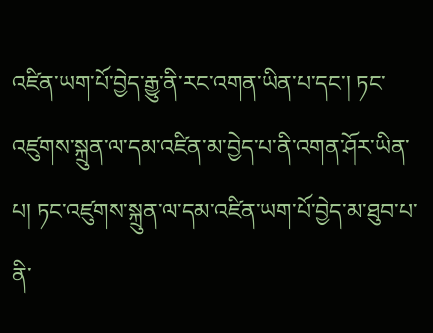འཛིན་ཡག་པོ་བྱེད་རྒྱུ་ནི་རང་འགན་ཡིན་པ་དང་། ཏང་འཛུགས་སྐྲུན་ལ་དམ་འཛིན་མ་བྱེད་པ་ནི་འགན་ཤོར་ཡིན་པ། ཏང་འཛུགས་སྐྲུན་ལ་དམ་འཛིན་ཡག་པོ་བྱེད་མ་ཐུབ་པ་ནི་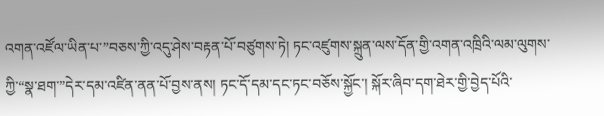འགན་འཛོལ་ཡིན་པ་”བཅས་ཀྱི་འདུ་ཤེས་བརྟན་པོ་བཙུགས་ཏེ། ཏང་འཛུགས་སྐྲུན་ལས་དོན་གྱི་འགན་འཁྲིའི་ལམ་ལུགས་ཀྱི་“སྣ་ཐག་”དེར་དམ་འཛིན་ནན་པོ་བྱས་ནས། ཏང་དོ་དམ་དང་ཏང་བཅོས་སྐྱོང་། སྐོར་ཞིབ་དག་ཐེར་གྱི་བྱེད་པོའི་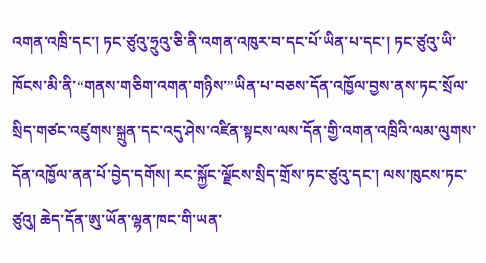འགན་འཁྲི་དང་། ཏང་ཙུའུ་ཧྲུའུ་ཅི་ནི་འགན་འཁུར་བ་དང་པོ་ཡིན་པ་དང་། ཏང་ཙུའུ་ཡི་ཁོངས་མི་ནི་“གནས་གཅིག་འགན་གཉིས་”ཡིན་པ་བཅས་དོན་འཁྱོལ་བྱས་ནས་ཏང་སྲོལ་སྲིད་གཙང་འཛུགས་སྐྲུན་དང་འདུ་ཤེས་འཛིན་སྟངས་ལས་དོན་གྱི་འགན་འཁྲིའི་ལམ་ལུགས་དོན་འཁྱོལ་ནན་པོ་བྱེད་དགོས། རང་སྐྱོང་ལྗོངས་སྲིད་གྲོས་ཏང་ཙུའུ་དང་། ལས་ཁུངས་ཏང་ཙུའུ། ཆེད་དོན་ཨུ་ཡོན་ལྷན་ཁང་གི་ཡན་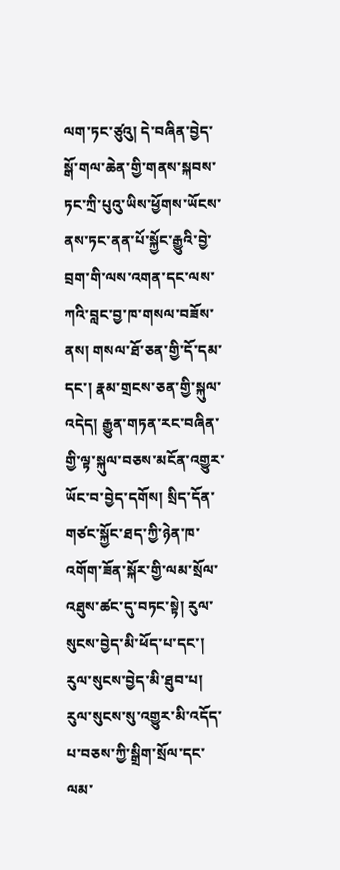ལག་ཏང་ཙུའུ། དེ་བཞིན་བྱེད་སྒོ་གལ་ཆེན་གྱི་གནས་སྐབས་ཏང་ཀྲི་པུའུ་ཡིས་ཕྱོགས་ཡོངས་ནས་ཏང་ནན་པོ་སྐྱོང་རྒྱུའི་བྱེ་བྲག་གི་ལས་འགན་དང་ལས་ཀའི་བླང་བྱ་ཁ་གསལ་བཟོས་ནས། གསལ་ཐོ་ཅན་གྱི་དོ་དམ་དང་། རྣམ་གྲངས་ཅན་གྱི་སྐུལ་འདེད། རྒྱུན་གཏན་རང་བཞིན་གྱི་ལྟ་སྐུལ་བཅས་མངོན་འགྱུར་ཡོང་བ་བྱེད་དགོས། སྲིད་དོན་གཙང་སྐྱོང་ཐད་ཀྱི་ཉེན་ཁ་འགོག་ཟོན་སྐོར་གྱི་ལམ་སྲོལ་འཐུས་ཚང་དུ་བཏང་སྟེ། རུལ་སུངས་བྱེད་མི་ཕོད་པ་དང་། རུལ་སུངས་བྱེད་མི་ཐུབ་པ། རུལ་སུངས་སུ་འགྱུར་མི་འདོད་པ་བཅས་ཀྱི་སྒྲིག་སྲོལ་དང་ལམ་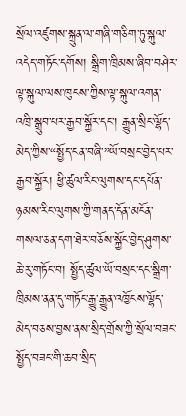སྲོལ་འཛུགས་སྐྲུན་ལ་གཞི་གཅིག་ཏུ་སྐུལ་འདེད་གཏོང་དགོས། སྒྲིག་ཁྲིམས་ཞིབ་བཤེར་ལྟ་སྐུལ་ལས་ཁུངས་ཀྱིས་ལྟ་སྐུལ་འགན་འཁྲི་སྒྲུབ་པར་རྒྱབ་སྐྱོར་དང་། རྒྱུན་སྲིང་ལྷོད་མེད་ཀྱིས་“སྤྱོད་ངན་བཞི་”ཡོ་བསྲང་བྱེད་པར་རྒྱབ་སྐྱོར། ཕྱི་ཚུལ་རིང་ལུགས་དང་དཔོན་ཉམས་རིང་ལུགས་ཀྱི་གནད་དོན་མངོན་གསལ་ཅན་དག་ཐེར་བཅོས་སྐྱོང་བྱེད་ཤུགས་ཆེ་རུ་གཏོང་བ། སྤྱོད་ཚུལ་ཡོ་བསྲང་དང་སྒྲིག་ཁྲིམས་ནན་དུ་གཏོང་རྒྱུ་རྒྱུན་འཁྱོངས་ལྷོད་མེད་བཅས་བྱས་ནས་སྲིད་གྲོས་ཀྱི་སྲོལ་བཟང་སྤྱོད་བཟང་གི་ཆབ་སྲིད་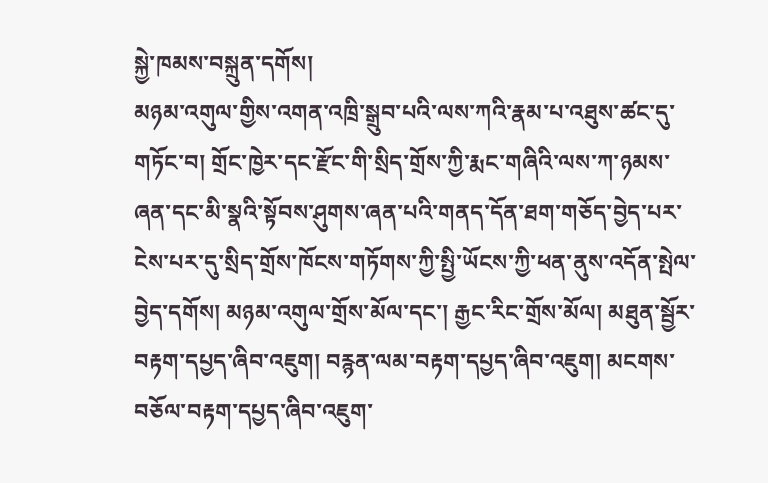སྐྱེ་ཁམས་བསྐྲུན་དགོས།
མཉམ་འགུལ་གྱིས་འགན་འཁྲི་སྒྲུབ་པའི་ལས་ཀའི་རྣམ་པ་འཐུས་ཚང་དུ་གཏོང་བ། གྲོང་ཁྱེར་དང་རྫོང་གི་སྲིད་གྲོས་ཀྱི་རྨང་གཞིའི་ལས་ཀ་ཉམས་ཞན་དང་མི་སྣའི་སྟོབས་ཤུགས་ཞན་པའི་གནད་དོན་ཐག་གཅོད་བྱེད་པར་ངེས་པར་དུ་སྲིད་གྲོས་ཁོངས་གཏོགས་ཀྱི་སྤྱི་ཡོངས་ཀྱི་ཕན་ནུས་འདོན་སྤེལ་བྱེད་དགོས། མཉམ་འགུལ་གྲོས་མོལ་དང་། རྒྱང་རིང་གྲོས་མོལ། མཐུན་སྦྱོར་བརྟག་དཔྱད་ཞིབ་འཇུག། བརྙན་ལམ་བརྟག་དཔྱད་ཞིབ་འཇུག། མངགས་བཅོལ་བརྟག་དཔྱད་ཞིབ་འཇུག་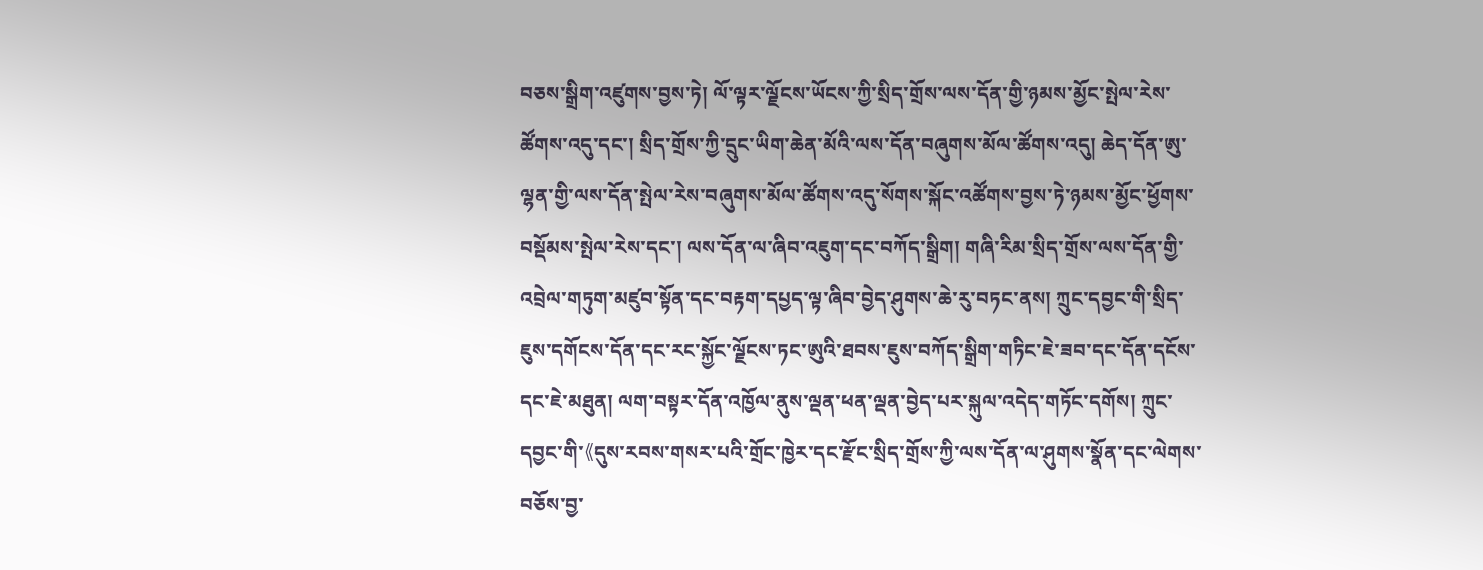བཅས་སྒྲིག་འཛུགས་བྱས་ཏེ། ལོ་ལྟར་ལྗོངས་ཡོངས་ཀྱི་སྲིད་གྲོས་ལས་དོན་གྱི་ཉམས་མྱོང་སྤེལ་རེས་ཚོགས་འདུ་དང་། སྲིད་གྲོས་ཀྱི་དྲུང་ཡིག་ཆེན་མོའི་ལས་དོན་བཞུགས་མོལ་ཚོགས་འདུ། ཆེད་དོན་ཨུ་ལྷན་གྱི་ལས་དོན་སྤེལ་རེས་བཞུགས་མོལ་ཚོགས་འདུ་སོགས་སྐོང་འཚོགས་བྱས་ཏེ་ཉམས་མྱོང་ཕྱོགས་བསྡོམས་སྤེལ་རེས་དང་། ལས་དོན་ལ་ཞིབ་འཇུག་དང་བཀོད་སྒྲིག། གཞི་རིམ་སྲིད་གྲོས་ལས་དོན་གྱི་འབྲེལ་གཏུག་མཛུབ་སྟོན་དང་བརྟག་དཔྱད་ལྟ་ཞིབ་བྱེད་ཤུགས་ཆེ་རུ་བཏང་ནས། ཀྲུང་དབྱང་གི་སྲིད་ཇུས་དགོངས་དོན་དང་རང་སྐྱོང་ལྗོངས་ཏང་ཨུའི་ཐབས་ཇུས་བཀོད་སྒྲིག་གཏིང་ཇེ་ཟབ་དང་དོན་དངོས་དང་ཇེ་མཐུན། ལག་བསྟར་དོན་འཁྱོལ་ནུས་ལྡན་ཕན་ལྡན་བྱེད་པར་སྐུལ་འདེད་གཏོང་དགོས། ཀྲུང་དབྱང་གི་《དུས་རབས་གསར་པའི་གྲོང་ཁྱེར་དང་རྫོང་སྲིད་གྲོས་ཀྱི་ལས་དོན་ལ་ཤུགས་སྣོན་དང་ལེགས་བཅོས་བྱ་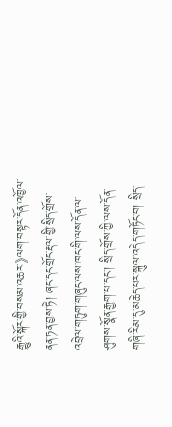རྒྱུའི་སྐོར་གྱི་བསམ་འཆར་》ལག་བསྟར་དོན་འཁྱོལ་ནན་ཏན་བྱས་ཏེ། ཞང་དང་གྲོང་རྡལ་གྱི་སྲིད་གྲོས་འབྲེལ་གཏུག་གཞུང་ལས་ཁང་གི་ལས་དོན་ལ་ཤུགས་སྣོན་རྒྱག་པ་དང་། སྲིད་གྲོས་ཀྱི་ལས་དོན་གཞི་རིམ་དུ་མཆེད་པར་སྐུལ་འདེད་གཏོང་བ། སྲིད་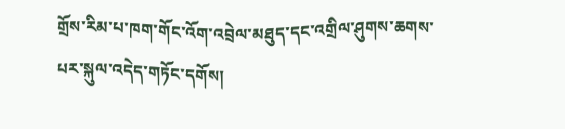གྲོས་རིམ་པ་ཁག་གོང་འོག་འབྲེལ་མཐུད་དང་འགྲིལ་ཤུགས་ཆགས་པར་སྐུལ་འདེད་གཏོང་དགོས།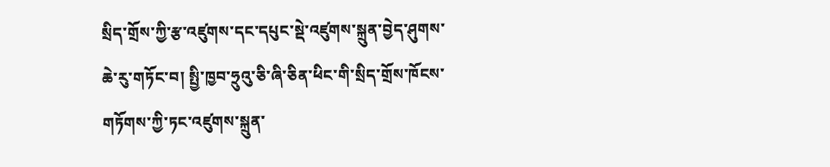སྲིད་གྲོས་ཀྱི་རྩ་འཛུགས་དང་དཔུང་སྡེ་འཛུགས་སྐྲུན་བྱེད་ཤུགས་ཆེ་རུ་གཏོང་བ། སྤྱི་ཁྱབ་ཧྲུའུ་ཅི་ཞི་ཅིན་ཕིང་གི་སྲིད་གྲོས་ཁོངས་གཏོགས་ཀྱི་ཏང་འཛུགས་སྐྲུན་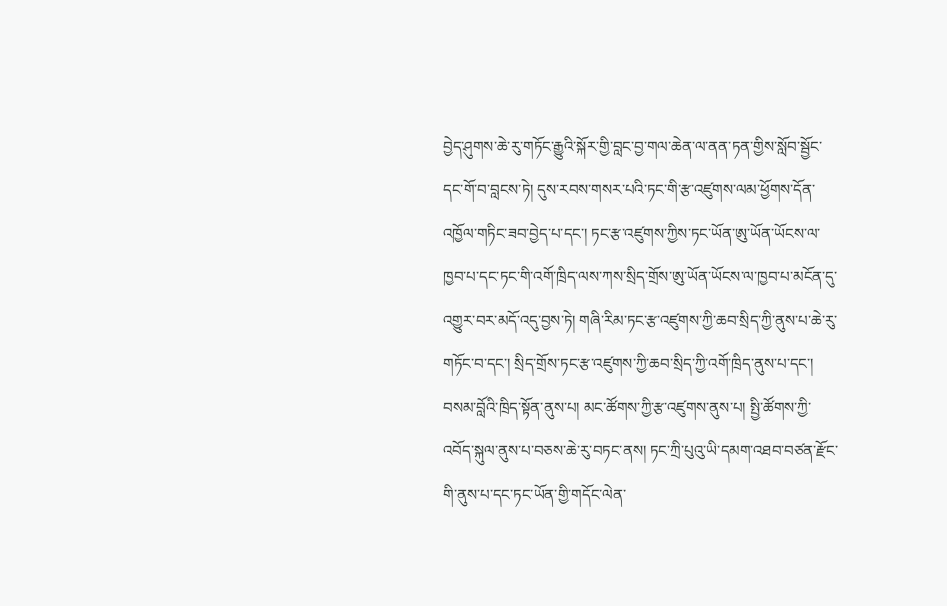བྱེད་ཤུགས་ཆེ་རུ་གཏོང་རྒྱུའི་སྐོར་གྱི་བླང་བྱ་གལ་ཆེན་ལ་ནན་ཏན་གྱིས་སློབ་སྦྱོང་དང་གོ་བ་བླངས་ཏེ། དུས་རབས་གསར་པའི་ཏང་གི་རྩ་འཛུགས་ལམ་ཕྱོགས་དོན་འཁྱོལ་གཏིང་ཟབ་བྱེད་པ་དང་། ཏང་རྩ་འཛུགས་ཀྱིས་ཏང་ཡོན་ཨུ་ཡོན་ཡོངས་ལ་ཁྱབ་པ་དང་ཏང་གི་འགོ་ཁྲིད་ལས་ཀས་སྲིད་གྲོས་ཨུ་ཡོན་ཡོངས་ལ་ཁྱབ་པ་མངོན་དུ་འགྱུར་བར་མདོ་འདུ་བྱས་ཏེ། གཞི་རིམ་ཏང་རྩ་འཛུགས་ཀྱི་ཆབ་སྲིད་ཀྱི་ནུས་པ་ཆེ་རུ་གཏོང་བ་དང་། སྲིད་གྲོས་ཏང་རྩ་འཛུགས་ཀྱི་ཆབ་སྲིད་ཀྱི་འགོ་ཁྲིད་ནུས་པ་དང་། བསམ་བློའི་ཁྲིད་སྟོན་ནུས་པ། མང་ཚོགས་ཀྱི་རྩ་འཛུགས་ནུས་པ། སྤྱི་ཚོགས་ཀྱི་འབོད་སྐུལ་ནུས་པ་བཅས་ཆེ་རུ་བཏང་ནས། ཏང་ཀྲི་པུའུ་ཡི་དམག་འཐབ་བཙན་རྫོང་གི་ནུས་པ་དང་ཏང་ཡོན་གྱི་གདོང་ལེན་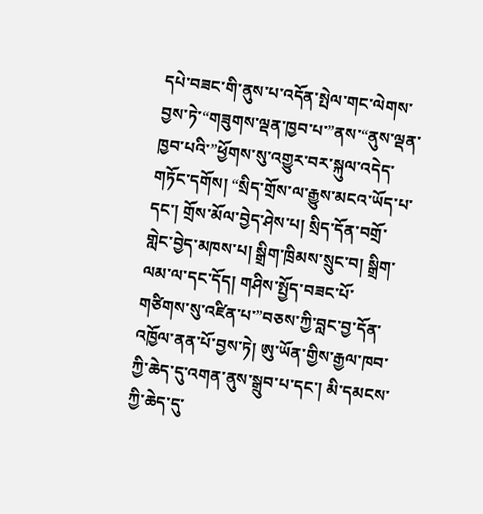དཔེ་བཟང་གི་ནུས་པ་འདོན་སྤེལ་གང་ལེགས་བྱས་ཏེ་“གཟུགས་ལྡན་ཁྱབ་པ་”ནས་“ནུས་ལྡན་ཁྱབ་པའི་”ཕྱོགས་སུ་འགྱུར་བར་སྐུལ་འདེད་གཏོང་དགོས། “སྲིད་གྲོས་ལ་རྒྱུས་མངའ་ཡོད་པ་དང་། གྲོས་མོལ་བྱེད་ཤེས་པ། སྲིད་དོན་བགྲོ་གླེང་བྱེད་མཁས་པ། སྒྲིག་ཁྲིམས་སྲུང་བ། སྒྲིག་ལམ་ལ་དང་དོད། གཤིས་སྤྱོད་བཟང་པོ་གཙིགས་སུ་འཛིན་པ་”བཅས་ཀྱི་བླང་བྱ་དོན་འཁྱོལ་ནན་པོ་བྱས་ཏེ། ཨུ་ཡོན་གྱིས་རྒྱལ་ཁབ་ཀྱི་ཆེད་དུ་འགན་ནུས་སྒྲུབ་པ་དང་། མི་དམངས་ཀྱི་ཆེད་དུ་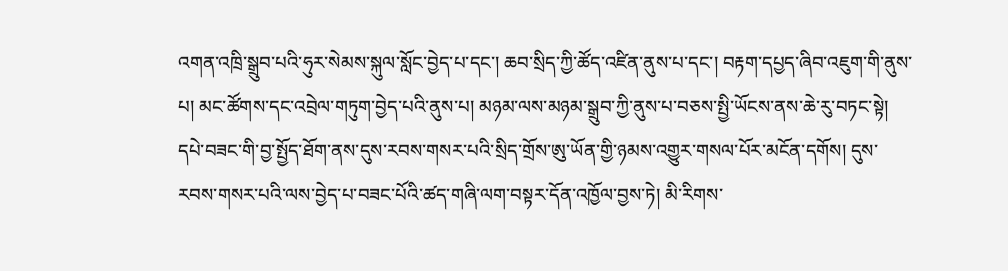འགན་འཁྲི་སྒྲུབ་པའི་ཧུར་སེམས་སྐུལ་སློང་བྱེད་པ་དང་། ཆབ་སྲིད་ཀྱི་ཚོད་འཛིན་ནུས་པ་དང་། བརྟག་དཔྱད་ཞིབ་འཇུག་གི་ནུས་པ། མང་ཚོགས་དང་འབྲེལ་གཏུག་བྱེད་པའི་ནུས་པ། མཉམ་ལས་མཉམ་སྒྲུབ་ཀྱི་ནུས་པ་བཅས་སྤྱི་ཡོངས་ནས་ཆེ་རུ་བཏང་སྟེ། དཔེ་བཟང་གི་བྱ་སྤྱོད་ཐོག་ནས་དུས་རབས་གསར་པའི་སྲིད་གྲོས་ཨུ་ཡོན་གྱི་ཉམས་འགྱུར་གསལ་པོར་མངོན་དགོས། དུས་རབས་གསར་པའི་ལས་བྱེད་པ་བཟང་པོའི་ཚད་གཞི་ལག་བསྟར་དོན་འཁྱོལ་བྱས་ཏེ། མི་རིགས་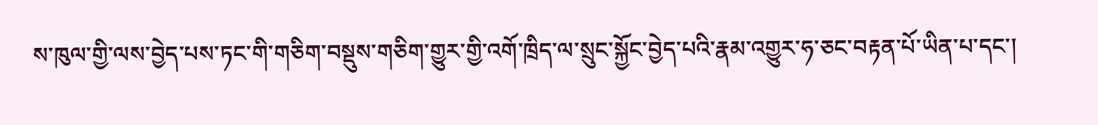ས་ཁུལ་གྱི་ལས་བྱེད་པས་ཏང་གི་གཅིག་བསྡུས་གཅིག་གྱུར་གྱི་འགོ་ཁྲིད་ལ་སྲུང་སྐྱོང་བྱེད་པའི་རྣམ་འགྱུར་ཧ་ཅང་བརྟན་པོ་ཡིན་པ་དང་།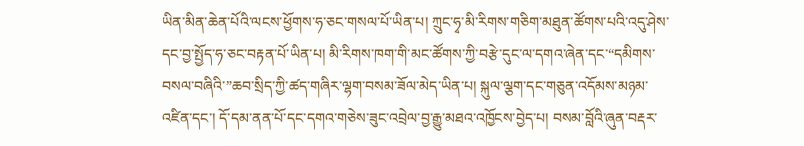ཡིན་མིན་ཆེན་པོའི་ལངས་ཕྱོགས་ཧ་ཅང་གསལ་པོ་ཡིན་པ། ཀྲུང་ཧྭ་མི་རིགས་གཅིག་མཐུན་ཚོགས་པའི་འདུ་ཤེས་དང་བྱ་སྤྱོད་ཧ་ཅང་བརྟན་པོ་ཡིན་པ། མི་རིགས་ཁག་གི་མང་ཚོགས་ཀྱི་བརྩེ་དུང་ལ་དགའ་ཞེན་དང་“དམིགས་བསལ་བཞིའི་”ཆབ་སྲིད་ཀྱི་ཚད་གཞིར་ལྷག་བསམ་ཟོལ་མེད་ཡིན་པ། སྐུལ་ལྕག་དང་གཅུན་འདོམས་མཉམ་འཛིན་དང་། དོ་དམ་ནན་པོ་དང་དགའ་གཅེས་ཟུང་འབྲེལ་བྱ་རྒྱུ་མཐའ་འཁྱོངས་བྱེད་པ། བསམ་བློའི་ཞུན་བརྡར་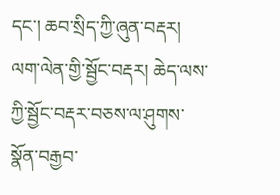དང་། ཆབ་སྲིད་ཀྱི་ཞུན་བརྡར། ལག་ལེན་གྱི་སྦྱོང་བརྡར། ཆེད་ལས་ཀྱི་སྦྱོང་བརྡར་བཅས་ལ་ཤུགས་སྣོན་བརྒྱབ་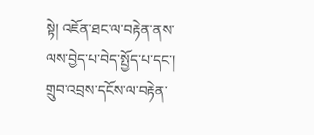སྟེ། འཇོན་ཐང་ལ་བརྟེན་ནས་ལས་བྱེད་པ་བེད་སྤྱོད་པ་དང་། གྲུབ་འབྲས་དངོས་ལ་བརྟེན་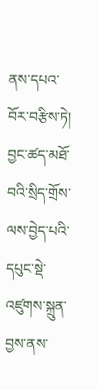ནས་དཔའ་བོར་བརྩིས་ཏེ། བྱང་ཚད་མཐོ་བའི་སྲིད་གྲོས་ལས་བྱེད་པའི་དཔུང་སྡེ་འཛུགས་སྐྲུན་བྱས་ནས་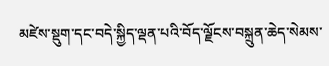མཛེས་སྡུག་དང་བདེ་སྐྱིད་ལྡན་པའི་བོད་ལྗོངས་བསྐྲུན་ཆེད་སེམས་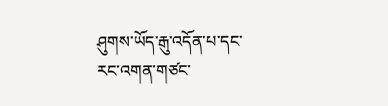ཤུགས་ཡོད་རྒུ་འདོན་པ་དང་རང་འགན་གཙང་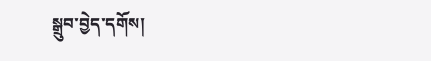སྒྲུབ་བྱེད་དགོས།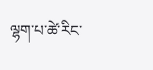ལྷག་པ་ཚེ་རིང་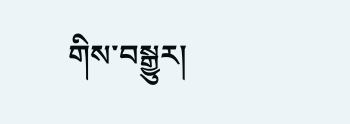གིས་བསྒྱུར།